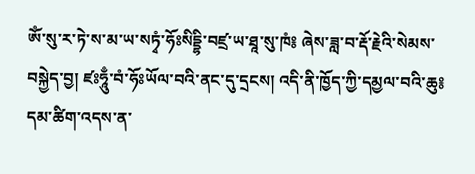ཨོཾ་སུ་ར་ཏེ་ས་མ་ཡ་སཏྭཾ་ཧོཿསིདྡྷི་བཛྲ་ཡ་ཐཱ་སུ་ཁཾ༔ ཞེས་ཟླ་བ་རྡོ་རྗེའི་སེམས་བསྐྱེད་བྱ། ཛཿཧཱུྃ་བཾ་ཧོཿཡོལ་བའི་ནང་དུ་དྲངས། འདི་ནི་ཁྱོད་ཀྱི་དམྱལ་བའི་ཆུ༔ དམ་ཚིག་འདས་ན་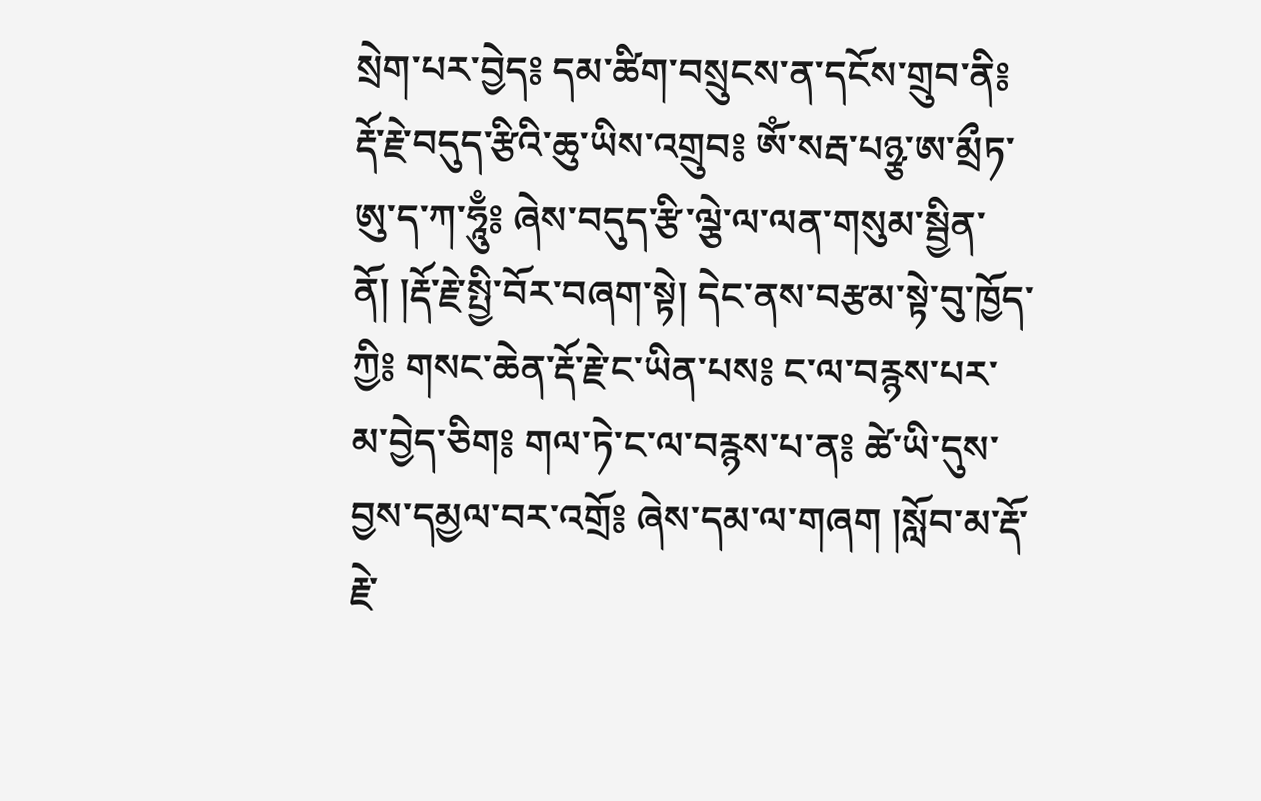སྲེག་པར་བྱེད༔ དམ་ཚིག་བསྲུངས་ན་དངོས་གྲུབ་ནི༔ རྡོ་རྗེ་བདུད་རྩིའི་ཆུ་ཡིས་འགྲུབ༔ ཨོཾ་སརྦ་པཉྩ་ཨ་མྲྀཏ་ཨུ་ད་ཀ་ཧཱུྃ༔ ཞེས་བདུད་རྩི་ལྕེ་ལ་ལན་གསུམ་སྦྱིན་ནོ། །རྡོ་རྗེ་སྤྱི་བོར་བཞག་སྟེ། དེང་ནས་བརྩམ་སྟེ་བུ་ཁྱོད་ཀྱི༔ གསང་ཆེན་རྡོ་རྗེ་ང་ཡིན་པས༔ ང་ལ་བརྙས་པར་མ་བྱེད་ཅིག༔ གལ་ཏེ་ང་ལ་བརྙས་པ་ན༔ ཚེ་ཡི་དུས་བྱས་དམྱལ་བར་འགྲོ༔ ཞེས་དམ་ལ་གཞག །སློབ་མ་རྡོ་རྗེ་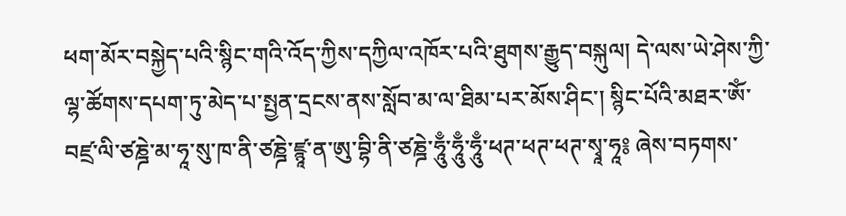ཕག་མོར་བསྐྱེད་པའི་སྙིང་གའི་འོད་ཀྱིས་དཀྱིལ་འཁོར་པའི་ཐུགས་རྒྱུད་བསྐུལ། དེ་ལས་ཡེ་ཤེས་ཀྱི་ལྷ་ཚོགས་དཔག་ཏུ་མེད་པ་སྤྱན་དྲངས་ནས་སློབ་མ་ལ་ཐིམ་པར་མོས་ཤིང་། སྙིང་པོའི་མཐར་ཨོཾ་བཛྲ་ལི་ཙཎྜེ་མ་ཧཱ་སུ་ཁ་ནི་ཙཎྜེ་ཛྙཱ་ན་ཨུ་བྷི་ནི་ཙཎྜེ་ཧཱུྃ་ཧཱུྃ་ཧཱུྃ་ཕཊ་ཕཊ་ཕཊ་སྭཱ་ཧཱ༔ ཞེས་བཏགས་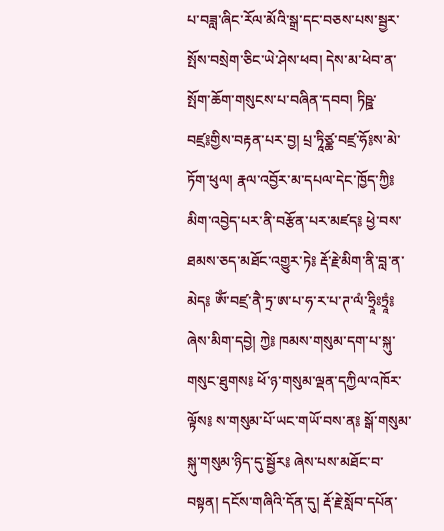པ་བཟླ་ཞིང་རོལ་མོའི་སྒྲ་དང་བཅས་པས་སྦྱར་སྤོས་བསྲེག་ཅིང་ཡེ་ཤེས་ཕབ། དེས་མ་ཕེབ་ན་སྤོག་ཆོག་གསུངས་པ་བཞིན་དབབ། ཏིཥྛ་བཛྲ༔གྱིས་བརྟན་པར་བྱ། པྲ་ཏཱིཙྪ་བཛྲ་ཧོ༔ས་མེ་ཏོག་ཕུལ། རྣལ་འབྱོར་མ་དཔལ་དེང་ཁྱོད་ཀྱི༔ མིག་འབྱེད་པར་ནི་བརྩོན་པར་མཛད༔ ཕྱེ་བས་ཐམས་ཅད་མཐོང་འགྱུར་ཏེ༔ རྡོ་རྗེ་མིག་ནི་བླ་ན་མེད༔ ཨོཾ་བཛྲ་ནཻ་ཏྲ་ཨ་པ་ཧ་ར་པ་ཊ་ལཾ་ཧྲཱིཿཏྲཱཾ༔ ཞེས་མིག་དབྱེ། ཀྱེ༔ ཁམས་གསུམ་དག་པ་སྐུ་གསུང་ཐུགས༔ ཕོ་ཉ་གསུམ་ལྡན་དཀྱིལ་འཁོར་ལྟོས༔ ས་གསུམ་པོ་ཡང་གཡོ་བས་ན༔ སྒོ་གསུམ་སྐུ་གསུམ་ཉིད་དུ་སྦྱོར༔ ཞེས་པས་མཐོང་བ་བསྟན། དངོས་གཞིའི་དོན་དུ། རྡོ་རྗེ་སློབ་དཔོན་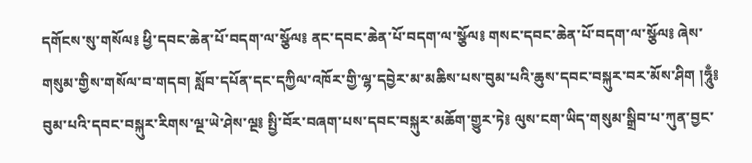དགོངས་སུ་གསོལ༔ ཕྱི་དབང་ཆེན་པོ་བདག་ལ་སྩོལ༔ ནང་དབང་ཆེན་པོ་བདག་ལ་སྩོལ༔ གསང་དབང་ཆེན་པོ་བདག་ལ་སྩོལ༔ ཞེས་གསུམ་གྱིས་གསོལ་བ་གདབ། སློབ་དཔོན་དང་དཀྱིལ་འཁོར་གྱི་ལྷ་དབྱེར་མ་མཆིས་པས་བུམ་པའི་ཆུས་དབང་བསྐུར་བར་མོས་ཤིག །ཧཱུྃ༔ བུམ་པའི་དབང་བསྐུར་རིགས་ལྔ་ཡེ་ཤེས་ལྔ༔ སྤྱི་བོར་བཞག་པས་དབང་བསྐུར་མཆོག་གྱུར་ཏེ༔ ལུས་ངག་ཡིད་གསུམ་སྒྲིབ་པ་ཀུན་བྱང་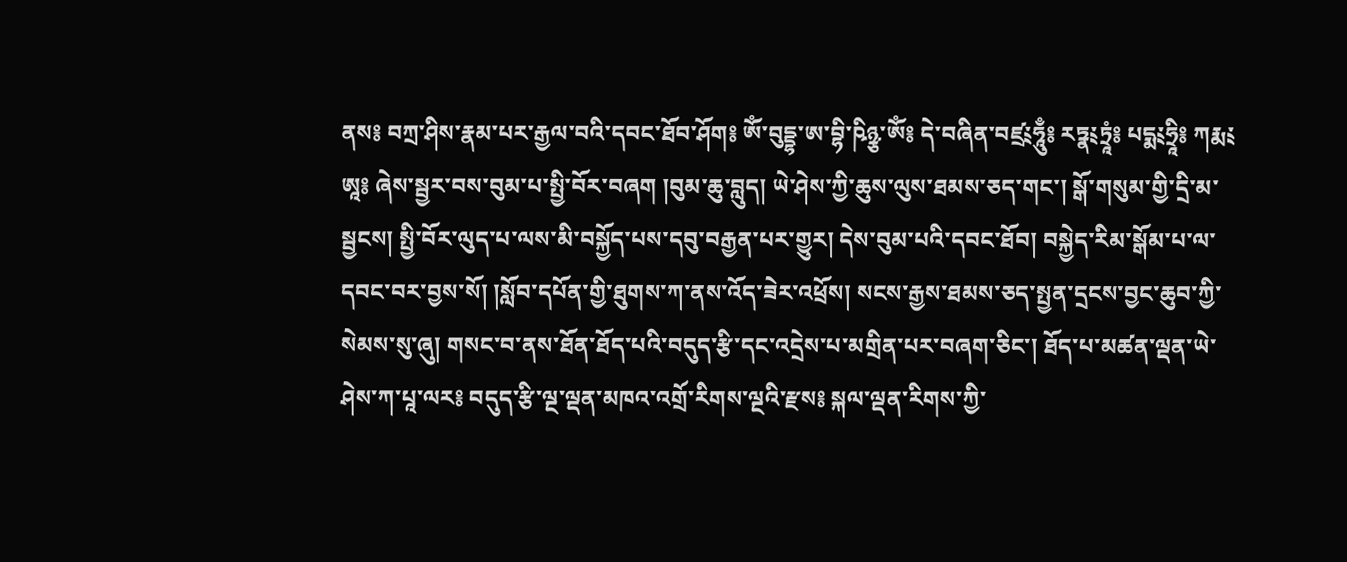ནས༔ བཀྲ་ཤིས་རྣམ་པར་རྒྱལ་བའི་དབང་ཐོབ་ཤོག༔ ཨོཾ་བུདྡྷ་ཨ་བྷི་ཥིཉྩ་ཨོཾ༔ དེ་བཞིན་བཛྲ༴ཧཱུྃ༔ རཏྣ༴ཏྲཱཾ༔ པདྨ༴ཧྲཱི༔ ཀརྨ༴ཨཱ༔ ཞེས་སྦྱར་བས་བུམ་པ་སྤྱི་བོར་བཞག །བུམ་ཆུ་བླུད། ཡེ་ཤེས་ཀྱི་ཆུས་ལུས་ཐམས་ཅད་གང་། སྒོ་གསུམ་གྱི་དྲི་མ་སྦྱངས། སྤྱི་བོར་ལུད་པ་ལས་མི་བསྐྱོད་པས་དབུ་བརྒྱན་པར་གྱུར། དེས་བུམ་པའི་དབང་ཐོབ། བསྐྱེད་རིམ་སྒོམ་པ་ལ་དབང་བར་བྱས་སོ། །སློབ་དཔོན་གྱི་ཐུགས་ཀ་ནས་འོད་ཟེར་འཕྲོས། སངས་རྒྱས་ཐམས་ཅད་སྤྱན་དྲངས་བྱང་ཆུབ་ཀྱི་སེམས་སུ་ཞུ། གསང་བ་ནས་ཐོན་ཐོད་པའི་བདུད་རྩི་དང་འདྲེས་པ་མགྲིན་པར་བཞག་ཅིང་། ཐོད་པ་མཚན་ལྡན་ཡེ་ཤེས་ཀ་པཱ་ལར༔ བདུད་རྩི་ལྔ་ལྡན་མཁའ་འགྲོ་རིགས་ལྔའི་རྫས༔ སྐལ་ལྡན་རིགས་ཀྱི་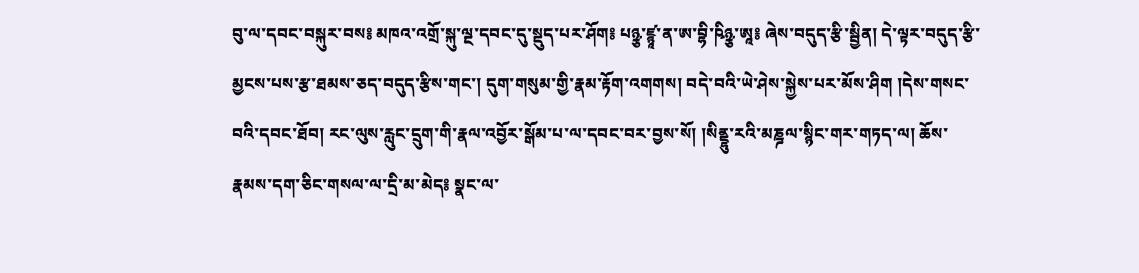བུ་ལ་དབང་བསྐུར་བས༔ མཁའ་འགྲོ་སྐུ་ལྔ་དབང་དུ་སྡུད་པར་ཤོག༔ པཉྩ་ཛྙཱ་ན་ཨ་བྷི་ཥིཉྩ་ཨཱ༔ ཞེས་བདུད་རྩི་སྦྱིན། དེ་ལྟར་བདུད་རྩི་མྱངས་པས་རྩ་ཐམས་ཅད་བདུད་རྩིས་གང་། དུག་གསུམ་གྱི་རྣམ་རྟོག་འགགས། བདེ་བའི་ཡེ་ཤེས་སྐྱེས་པར་མོས་ཤིག །དེས་གསང་བའི་དབང་ཐོབ། རང་ལུས་རླུང་དྲུག་གི་རྣལ་འབྱོར་སྒོམ་པ་ལ་དབང་བར་བྱས་སོ། །སིནྡྷུ་རའི་མཎྜལ་སྙིང་གར་གཏད་ལ། ཆོས་རྣམས་དག་ཅིང་གསལ་ལ་དྲི་མ་མེད༔ སྣང་ལ་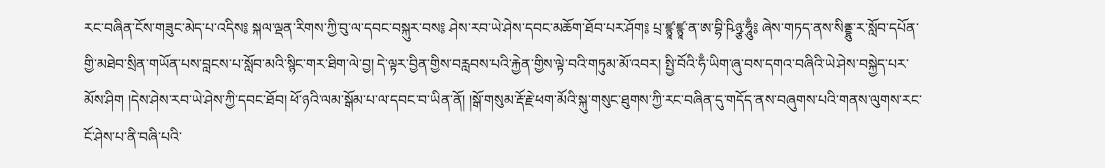རང་བཞིན་ངོས་གཟུང་མེད་པ་འདིས༔ སྐལ་ལྡན་རིགས་ཀྱི་བུ་ལ་དབང་བསྐུར་བས༔ ཤེས་རབ་ཡེ་ཤེས་དབང་མཆོག་ཐོབ་པར་ཤོག༔ པྲ་ཛྙཱ་ཛྙཱ་ན་ཨ་བྷི་ཥིཉྩ་ཧཱུྃ༔ ཞེས་གཏད་ནས་སིནྡྷུ་ར་སློབ་དཔོན་གྱི་མཐེབ་སྲིན་གཡོན་པས་བླངས་པ་སློབ་མའི་སྙིང་གར་ཐིག་ལེ་བྱ། དེ་ལྟར་བྱིན་གྱིས་བརླབས་པའི་རྐྱེན་གྱིས་ལྟེ་བའི་གཏུམ་མོ་འབར། སྤྱི་བོའི་ཧྃ་ཡིག་ཞུ་བས་དགའ་བཞིའི་ཡེ་ཤེས་བསྐྱེད་པར་མོས་ཤིག །དེས་ཤེས་རབ་ཡེ་ཤེས་ཀྱི་དབང་ཐོབ། ཕོ་ཉའི་ལམ་སྒོམ་པ་ལ་དབང་བ་ཡིན་ནོ། །སྒོ་གསུམ་རྡོ་རྗེ་ཕག་མོའི་སྐུ་གསུང་ཐུགས་ཀྱི་རང་བཞིན་དུ་གདོད་ནས་བཞུགས་པའི་གནས་ལུགས་རང་ངོ་ཤེས་པ་ནི་བཞི་པའི་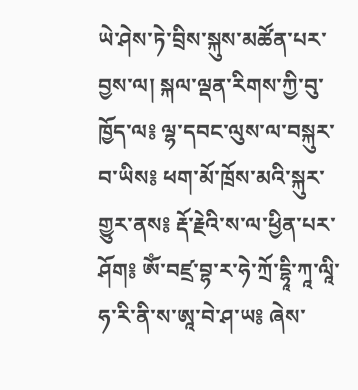ཡེ་ཤེས་ཏེ་བྲིས་སྐུས་མཚོན་པར་བྱས་ལ། སྐལ་ལྡན་རིགས་ཀྱི་བུ་ཁྱོད་ལ༔ ལྷ་དབང་ལུས་ལ་བསྐུར་བ་ཡིས༔ ཕག་མོ་ཁྲོས་མའི་སྐུར་གྱུར་ནས༔ རྡོ་རྗེའི་ས་ལ་ཕྱིན་པར་ཤོག༔ ཨོཾ་བཛྲ་བྷ་ར་ཧེ་ཀྲོ་དྷཱི་ཀཱ་ལཱི་ཧ་རི་ནི་ས་ཨཱ་བེ་ཤ་ཡ༔ ཞེས་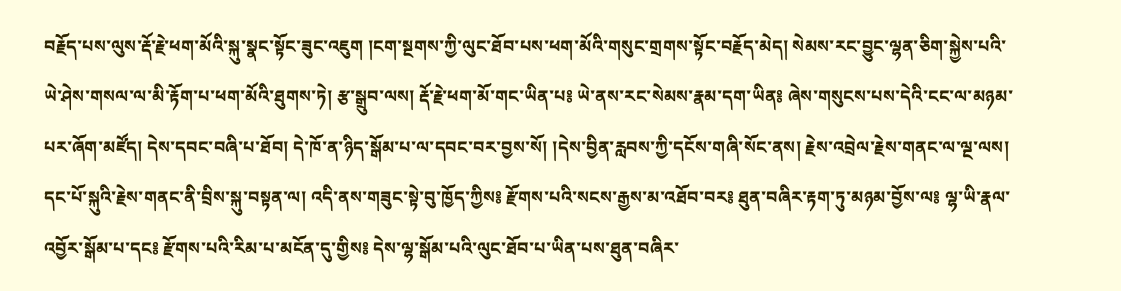བརྗོད་པས་ལུས་རྡོ་རྗེ་ཕག་མོའི་སྐུ་སྣང་སྟོང་ཟུང་འཇུག །ངག་སྔགས་ཀྱི་ལུང་ཐོབ་པས་ཕག་མོའི་གསུང་གྲགས་སྟོང་བརྗོད་མེད། སེམས་རང་བྱུང་ལྷན་ཅིག་སྐྱེས་པའི་ཡེ་ཤེས་གསལ་ལ་མི་རྟོག་པ་ཕག་མོའི་ཐུགས་ཏེ། རྩ་སྒྲུབ་ལས། རྡོ་རྗེ་ཕག་མོ་གང་ཡིན་པ༔ ཡེ་ནས་རང་སེམས་རྣམ་དག་ཡིན༔ ཞེས་གསུངས་པས་དེའི་ངང་ལ་མཉམ་པར་ཞོག་མཛོད། དེས་དབང་བཞི་པ་ཐོབ། དེ་ཁོ་ན་ཉིད་སྒོམ་པ་ལ་དབང་བར་བྱས་སོ། །དེས་བྱིན་རླབས་ཀྱི་དངོས་གཞི་སོང་ནས། རྗེས་འབྲེལ་རྗེས་གནང་ལ་ལྔ་ལས། དང་པོ་སྐུའི་རྗེས་གནང་ནི་བྲིས་སྐུ་བསྟན་ལ། འདི་ནས་གཟུང་སྟེ་བུ་ཁྱོད་ཀྱིས༔ རྫོགས་པའི་སངས་རྒྱས་མ་འཐོབ་བར༔ ཐུན་བཞིར་རྟག་ཏུ་མཉམ་བྱོས་ལ༔ ལྷ་ཡི་རྣལ་འབྱོར་སྒོམ་པ་དང༔ རྫོགས་པའི་རིམ་པ་མངོན་དུ་གྱིས༔ དེས་ལྷ་སྒོམ་པའི་ལུང་ཐོབ་པ་ཡིན་པས་ཐུན་བཞིར་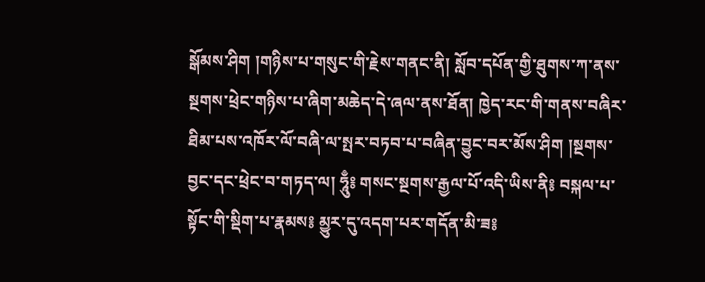སྒོམས་ཤིག །གཉིས་པ་གསུང་གི་རྗེས་གནང་ནི། སློབ་དཔོན་གྱི་ཐུགས་ཀ་ནས་སྔགས་ཕྲེང་གཉིས་པ་ཞིག་མཆེད་དེ་ཞལ་ནས་ཐོན། ཁྱེད་རང་གི་གནས་བཞིར་ཐིམ་པས་འཁོར་ལོ་བཞི་ལ་སྤར་བཏབ་པ་བཞིན་བྱུང་བར་མོས་ཤིག །སྔགས་བྱང་དང་ཕྲེང་བ་གཏད་ལ། ཧཱུྃ༔ གསང་སྔགས་རྒྱལ་པོ་འདི་ཡིས་ནི༔ བསྐལ་པ་སྟོང་གི་སྡིག་པ་རྣམས༔ མྱུར་དུ་འདག་པར་གདོན་མི་ཟ༔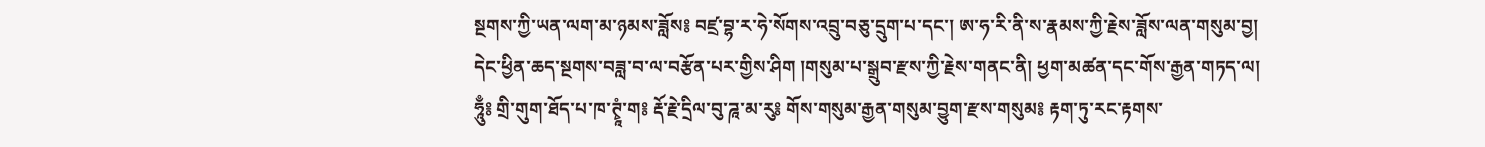སྔགས་ཀྱི་ཡན་ལག་མ་ཉམས་ཟློས༔ བཛྲ་བྷ་ར་ཧེ་སོགས་འབྲུ་བཅུ་དྲུག་པ་དང་། ཨ་ཧ་རི་ནི་ས་རྣམས་ཀྱི་རྗེས་ཟློས་ལན་གསུམ་བྱ། དེང་ཕྱིན་ཆད་སྔགས་བཟླ་བ་ལ་བརྩོན་པར་གྱིས་ཤིག །གསུམ་པ་སྒྲུབ་རྫས་ཀྱི་རྗེས་གནང་ནི། ཕྱག་མཚན་དང་གོས་རྒྱན་གཏད་ལ། ཧཱུྃ༔ གྲི་གུག་ཐོད་པ་ཁ་ཊྭཱཾ་ག༔ རྡོ་རྗེ་དྲིལ་བུ་ཌཱ་མ་རུ༔ གོས་གསུམ་རྒྱན་གསུམ་བྱུག་རྫས་གསུམ༔ རྟག་ཏུ་རང་རྟགས་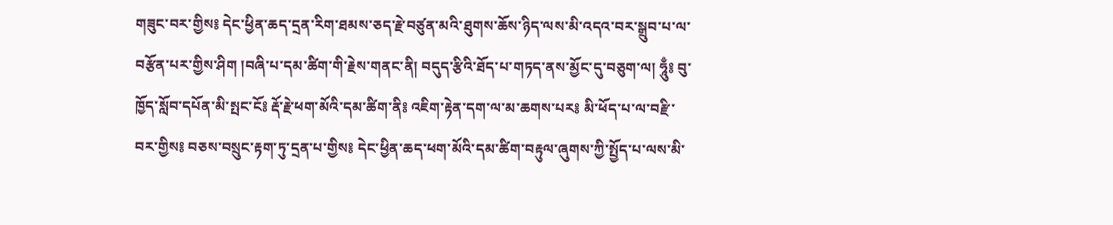གཟུང་བར་གྱིས༔ དེང་ཕྱིན་ཆད་དྲན་རིག་ཐམས་ཅད་རྗེ་བཙུན་མའི་ཐུགས་ཆོས་ཉིད་ལས་མི་འདའ་བར་སྒྲུབ་པ་ལ་བརྩོན་པར་གྱིས་ཤིག །བཞི་པ་དམ་ཚིག་གི་རྗེས་གནང་ནི། བདུད་རྩིའི་ཐོད་པ་གཏད་ནས་མྱོང་དུ་བཅུག་ལ། ཧཱུྃ༔ བུ་ཁྱོད་སློབ་དཔོན་མི་སྤང་ངོ༔ རྡོ་རྗེ་ཕག་མོའི་དམ་ཚིག་ནི༔ འཇིག་རྟེན་དག་ལ་མ་ཆགས་པར༔ མི་ཕོད་པ་ལ་བརྫི་བར་གྱིས༔ བཅས་བསྲུང་རྟག་ཏུ་དྲན་པ་གྱིས༔ དེང་ཕྱིན་ཆད་ཕག་མོའི་དམ་ཚིག་བརྟུལ་ཞུགས་ཀྱི་སྤྱོད་པ་ལས་མི་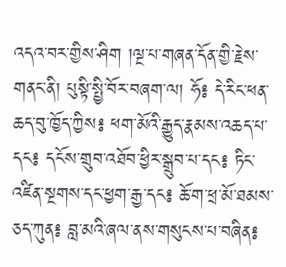འདའ་བར་གྱིས་ཤིག །ལྔ་པ་གཞན་དོན་གྱི་རྗེས་གནང་ནི། པུསྟི་སྤྱི་བོར་བཞག་ལ། ཧོ༔ དེ་རིང་ཕན་ཆད་བུ་ཁྱོད་ཀྱིས༔ ཕག་མོའི་རྒྱུད་རྣམས་འཆད་པ་དང༔ དངོས་གྲུབ་འཐོབ་ཕྱིར་སྒྲུབ་པ་དང༔ ཏིང་འཛིན་སྔགས་དང་ཕྱག་རྒྱ་དང༔ ཆོ་ག་ཕྲ་མོ་ཐམས་ཅད་ཀུན༔ བླ་མའི་ཞལ་ནས་གསུངས་པ་བཞིན༔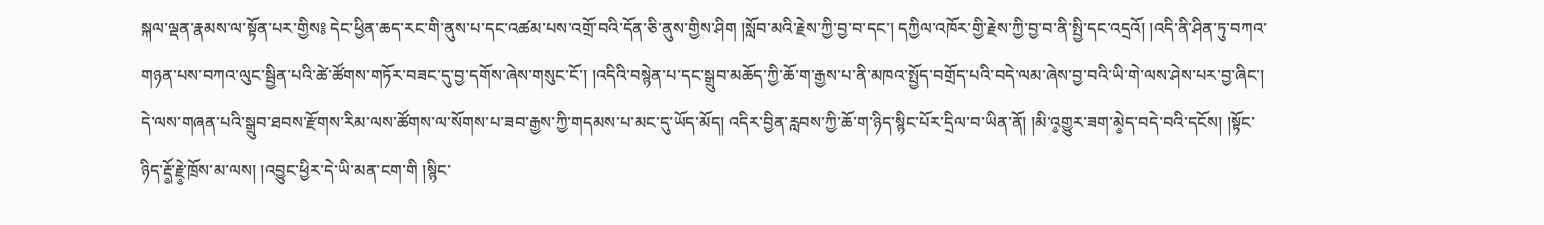སྐལ་ལྡན་རྣམས་ལ་སྟོན་པར་གྱིས༔ དེང་ཕྱིན་ཆད་རང་གི་ནུས་པ་དང་འཚམ་པས་འགྲོ་བའི་དོན་ཅི་ནུས་གྱིས་ཤིག །སློབ་མའི་རྗེས་ཀྱི་བྱ་བ་དང་། དཀྱིལ་འཁོར་གྱི་རྗེས་ཀྱི་བྱ་བ་ནི་སྤྱི་དང་འདྲའོ། །འདི་ནི་ཤིན་ཏུ་བཀའ་གཉན་པས་བཀའ་ལུང་སྦྱིན་པའི་ཚེ་ཚོགས་གཏོར་བཟང་དུ་བྱ་དགོས་ཞེས་གསུང་ངོ་། །འདིའི་བསྙེན་པ་དང་སྒྲུབ་མཆོད་ཀྱི་ཆོ་ག་རྒྱས་པ་ནི་མཁའ་སྤྱོད་བགྲོད་པའི་བདེ་ལམ་ཞེས་བྱ་བའི་ཡི་གེ་ལས་ཤེས་པར་བྱ་ཞིང་། དེ་ལས་གཞན་པའི་སྒྲུབ་ཐབས་རྫོགས་རིམ་ལས་ཚོགས་ལ་སོགས་པ་ཟབ་རྒྱས་ཀྱི་གདམས་པ་མང་དུ་ཡོད་མོད། འདིར་བྱིན་རླབས་ཀྱི་ཆོ་ག་ཉིད་སྙིང་པོར་དྲིལ་བ་ཡིན་ནོ། །མི་འ༵གྱུར་ཟག་མེ༵ད་བདེ་བའི་དངོས། །སྟོང་ཉིད་རྡོ༵་རྗེ༵་ཁྲོས་མ་ལས། །འབྱུང་ཕྱིར་དེ་ཡི་མན་ངག་གི །སྙིང་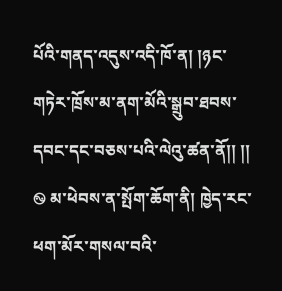པོའི་གནད་འདུས་འདི་ཁོ་ན། །ཉང་གཏེར་ཁྲོས་མ་ནག་མོའི་སྒྲུབ་ཐབས་དབང་དང་བཅས་པའི་ལེའུ་ཚན་ནོ།། །། ࿊ མ་ཕེབས་ན་སྤོག་ཆོག་ནི། ཁྱེད་རང་ཕག་མོར་གསལ་བའི་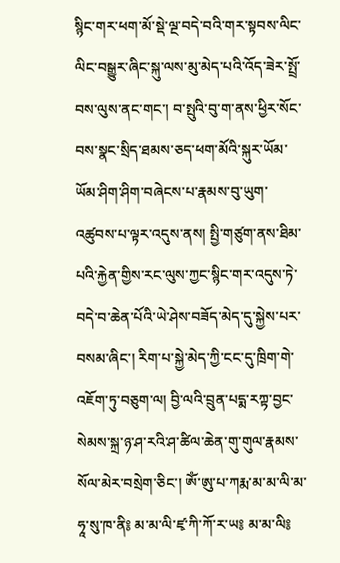སྙིང་གར་ཕག་མོ་སྡེ་ལྔ་བདེ་བའི་གར་སྟབས་ལིང་ལིང་བསྒྱུར་ཞིང་སྐུ་ལས་མུ་མེད་པའི་འོད་ཟེར་སྤྲོ་བས་ལུས་ནང་གང་། བ་སྤུའི་བུ་ག་ནས་ཕྱིར་སོང་བས་སྣང་སྲིད་ཐམས་ཅད་ཕག་མོའི་སྐུར་ཡོམ་ཡོམ་ཤིག་ཤིག་བཞེངས་པ་རྣམས་བུ་ཡུག་འཚུབས་པ་ལྟར་འདུས་ནས། སྤྱི་གཙུག་ནས་ཐིམ་པའི་རྐྱེན་གྱིས་རང་ལུས་ཀྱང་སྙིང་གར་འདུས་ཏེ་བདེ་བ་ཆེན་པོའི་ཡེ་ཤེས་བཟོད་མེད་དུ་སྐྱེས་པར་བསམ་ཞིང་། རིག་པ་སྐྱེ་མེད་ཀྱི་ངང་དུ་ཁྲིག་གེ་འཇོག་ཏུ་བཅུག་ལ། བྱི་ལའི་བྲུན་པདྨ་རཀྟ་བྱང་སེམས་སྐྲ་ཉ་ཤ་རའི་ཤ་ཚིལ་ཆེན་གུ་གུལ་རྣམས་སོལ་མེར་བསྲེག་ཅིང་། ཨོཾ་ཨུ་པ་ཀརྨ་མ་མ་ལི་མ་ཧཱ་སུ་ཁ་ནི༔ མ་མ་ལི་ཛྭ་ཀི་ཀོ་ར་ཡ༔ མ་མ་ལི༔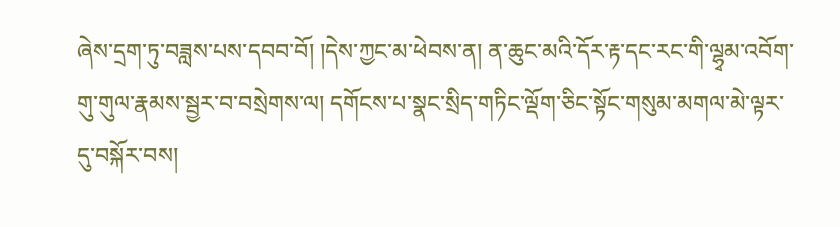ཞེས་དྲག་ཏུ་བཟླས་པས་དབབ་བོ། །དེས་ཀྱང་མ་ཕེབས་ན། ན་ཆུང་མའི་དོར་རྟ་དང་རང་གི་ལྷྭམ་འབོག་གུ་གུལ་རྣམས་སྦྱར་བ་བསྲེགས་ལ། དགོངས་པ་སྣང་སྲིད་གཏིང་ལྡོག་ཅིང་སྟོང་གསུམ་མགལ་མེ་ལྟར་དུ་བསྐོར་བས།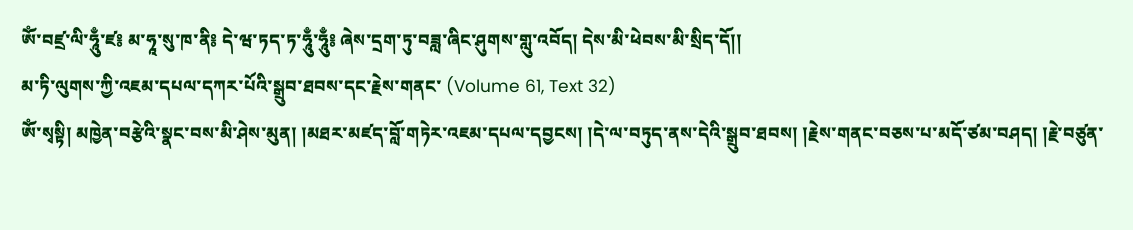ཨོཾ་བཛྲ་ལི་ཧཱུྃ་ཛ༔ མ་ཧཱ་སུ་ཁ་ནི༔ དེ་ཝ་ཏད་ཏ་ཧཱུྃ་ཧཱུྃ༔ ཞེས་དྲག་ཏུ་བཟླ་ཞིང་ཤུགས་གླུ་འབོད། དེས་མི་ཕེབས་མི་སྲིད་དོ།།
མ་ཏི་ལུགས་ཀྱི་འཇམ་དཔལ་དཀར་པོའི་སྒྲུབ་ཐབས་དང་རྗེས་གནང་ (Volume 61, Text 32)
ཨོཾ་སྭསྟི། མཁྱེན་བརྩེའི་སྣང་བས་མི་ཤེས་མུན། །མཐར་མཛད་བློ་གཏེར་འཇམ་དཔལ་དབྱངས། །དེ་ལ་བཏུད་ནས་དེའི་སྒྲུབ་ཐབས། །རྗེས་གནང་བཅས་པ་མདོ་ཙམ་བཤད། །རྗེ་བཙུན་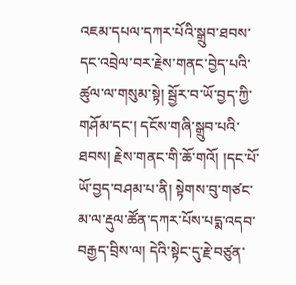འཇམ་དཔལ་དཀར་པོའི་སྒྲུབ་ཐབས་དང་འབྲེལ་བར་རྗེས་གནང་བྱེད་པའི་ཚུལ་ལ་གསུམ་སྟེ། སྦྱོར་བ་ཡོ་བྱད་ཀྱི་གཤོམ་དང་། དངོས་གཞི་སྒྲུབ་པའི་ཐབས། རྗེས་གནང་གི་ཆོ་གའོ། །དང་པོ་ཡོ་བྱད་བཤམ་པ་ནི། སྟེགས་བུ་གཙང་མ་ལ་རྡུལ་ཚོན་དཀར་པོས་པདྨ་འདབ་བརྒྱད་བྲིས་ལ། དེའི་སྟེང་དུ་རྗེ་བཙུན་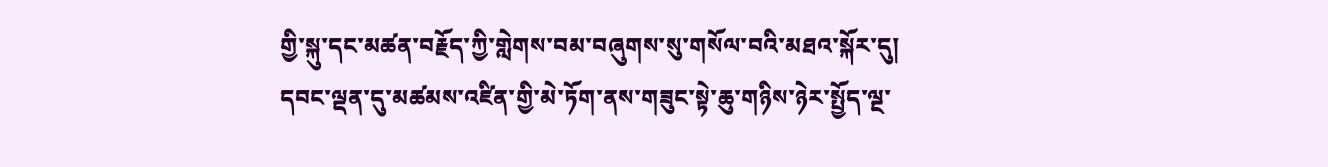གྱི་སྐུ་དང་མཚན་བརྗོད་ཀྱི་གླེགས་བམ་བཞུགས་སུ་གསོལ་བའི་མཐའ་སྐོར་དུ། དབང་ལྡན་དུ་མཚམས་འཛིན་གྱི་མེ་ཏོག་ནས་གཟུང་སྟེ་ཆུ་གཉིས་ཉེར་སྤྱོད་ལྔ་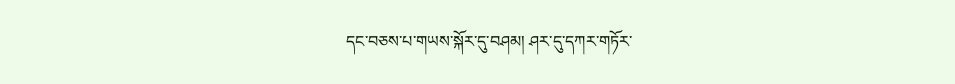དང་བཅས་པ་གཡས་སྐོར་དུ་བཤམ། ཤར་དུ་དཀར་གཏོར་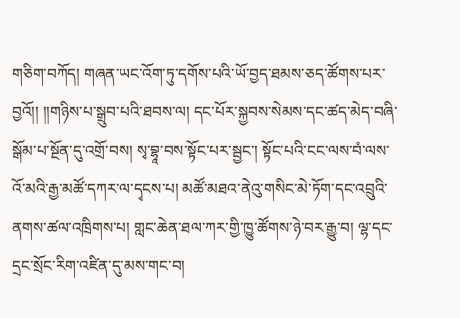གཅིག་བཀོད། གཞན་ཡང་འོག་ཏུ་དགོས་པའི་ཡོ་བྱད་ཐམས་ཅད་ཚོགས་པར་བྱའོ།། །།གཉིས་པ་སྒྲུབ་པའི་ཐབས་ལ། དང་པོར་སྐྱབས་སེམས་དང་ཚད་མེད་བཞི་སྒོམ་པ་སྔོན་དུ་འགྲོ་བས། སྭ་བྷཱ་བས་སྟོང་པར་སྦྱང་། སྟོང་པའི་ངང་ལས་བཾ་ལས་འོ་མའི་རྒྱ་མཚོ་དཀར་ལ་དྭངས་པ། མཚོ་མཐའ་ནེའུ་གསིང་མེ་ཏོག་དང་འབྲུའི་ནགས་ཚལ་འཁྲིགས་པ། གླང་ཆེན་ཐལ་ཀར་གྱི་ཁྱུ་ཚོགས་ཉེ་བར་རྒྱུ་བ། ལྷ་དང་དྲང་སྲོང་རིག་འཛིན་དུ་མས་གང་བ།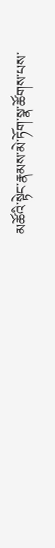མཚོའི་སྟེང་རྣམས་མེ་ཏོག་སྣ་ཚོགས་པས་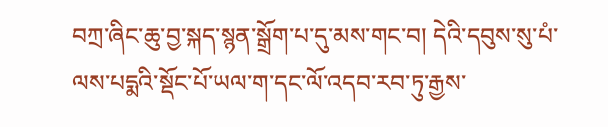བཀྲ་ཞིང་ཆུ་བྱ་སྐད་སྙན་སྒྲོག་པ་དུ་མས་གང་བ། དེའི་དབུས་སུ་པཾ་ལས་པདྨའི་སྡོང་པོ་ཡལ་ག་དང་ལོ་འདབ་རབ་ཏུ་རྒྱས་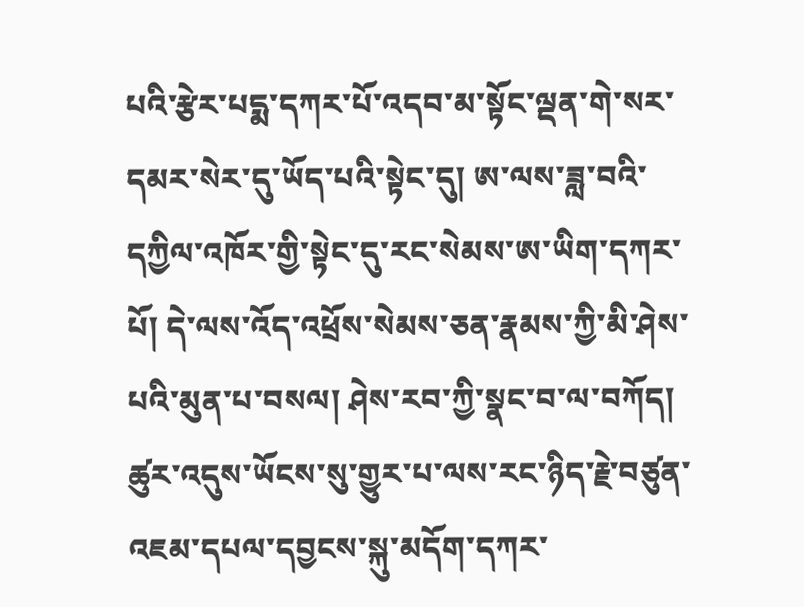པའི་རྩེར་པདྨ་དཀར་པོ་འདབ་མ་སྟོང་ལྡན་གེ་སར་དམར་སེར་དུ་ཡོད་པའི་སྟེང་དུ། ཨ་ལས་ཟླ་བའི་དཀྱིལ་འཁོར་གྱི་སྟེང་དུ་རང་སེམས་ཨ་ཡིག་དཀར་པོ། དེ་ལས་འོད་འཕྲོས་སེམས་ཅན་རྣམས་ཀྱི་མི་ཤེས་པའི་མུན་པ་བསལ། ཤེས་རབ་ཀྱི་སྣང་བ་ལ་བཀོད། ཚུར་འདུས་ཡོངས་སུ་གྱུར་པ་ལས་རང་ཉིད་རྗེ་བཙུན་འཇམ་དཔལ་དབྱངས་སྐུ་མདོག་དཀར་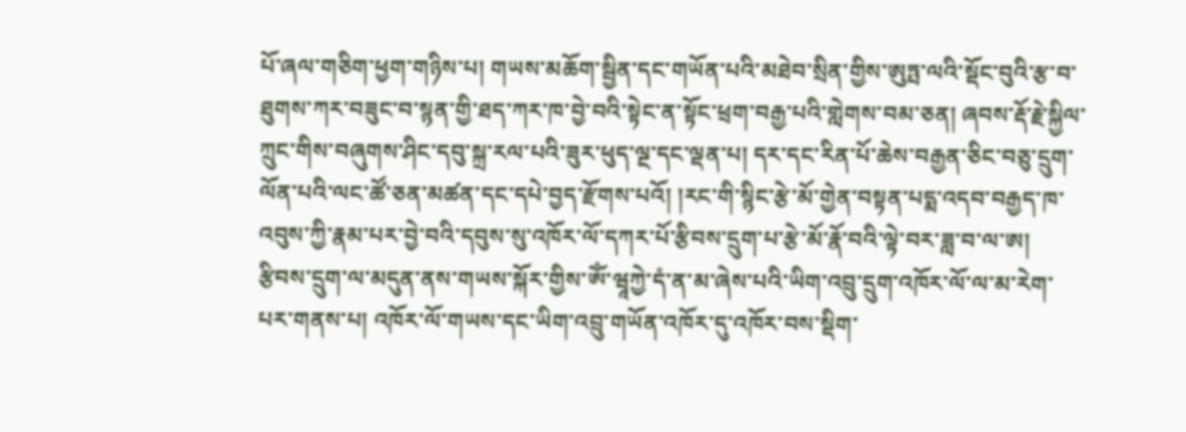པོ་ཞལ་གཅིག་ཕྱག་གཉིས་པ། གཡས་མཆོག་སྦྱིན་དང་གཡོན་པའི་མཐེབ་སྲིན་གྱིས་ཨུཏྤ་ལའི་སྡོང་བུའི་རྩ་བ་ཐུགས་ཀར་བཟུང་བ་སྙན་གྱི་ཐད་ཀར་ཁ་བྱེ་བའི་སྟེང་ན་སྟོང་ཕྲག་བརྒྱ་པའི་གླེགས་བམ་ཅན། ཞབས་རྡོ་རྗེ་སྐྱིལ་ཀྲུང་གིས་བཞུགས་ཤིང་དབུ་སྐྲ་རལ་པའི་ཟུར་ཕུད་ལྔ་དང་ལྡན་པ། དར་དང་རིན་པོ་ཆེས་བརྒྱན་ཅིང་བཅུ་དྲུག་ལོན་པའི་ལང་ཚོ་ཅན་མཚན་དང་དཔེ་བྱད་རྫོགས་པའོ། །རང་གི་སྙིང་རྩེ་མོ་གྱེན་བསྟན་པདྨ་འདབ་བརྒྱད་ཁ་འབུས་ཀྱི་རྣམ་པར་བྱེ་བའི་དབུས་སུ་འཁོར་ལོ་དཀར་པོ་རྩིབས་དྲུག་པ་རྩེ་མོ་རྣོ་བའི་ལྟེ་བར་ཟླ་བ་ལ་ཨ། རྩིབས་དྲུག་ལ་མདུན་ནས་གཡས་སྐོར་གྱིས་ཨོཾ་ཝཱཀྱེ་དཾ་ན་མ་ཞེས་པའི་ཡིག་འབྲུ་དྲུག་འཁོར་ལོ་ལ་མ་རེག་པར་གནས་པ། འཁོར་ལོ་གཡས་དང་ཡིག་འབྲུ་གཡོན་འཁོར་དུ་འཁོར་བས་སྡིག་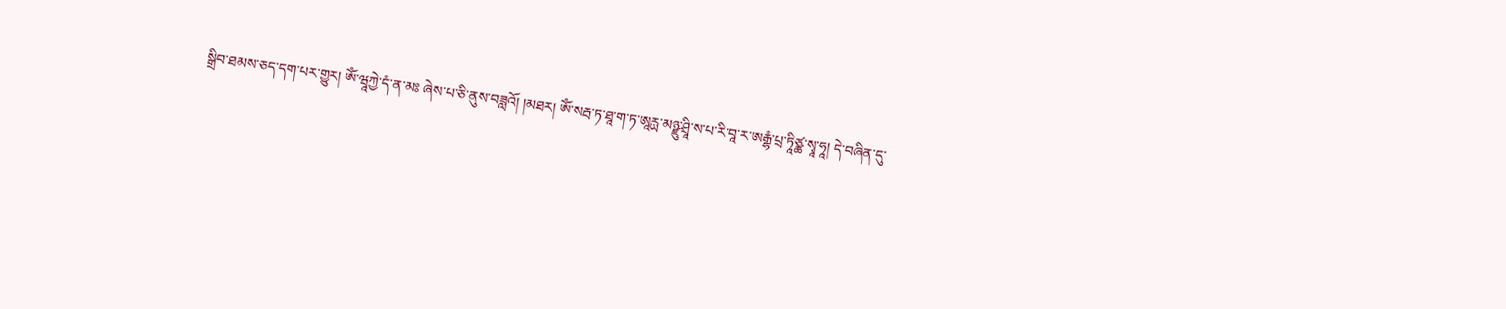སྒྲིབ་ཐམས་ཅད་དག་པར་གྱུར། ཨོཾ་ཝཱཀྱེ་དཾ་ན་མཿ ཞེས་པ་ཅི་ནུས་བཟླའོ། །མཐར། ཨོཾ་སརྦ་ཏ་ཐཱ་ག་ཏ་ཨཱརྻ་མཉྫུ་ཤྲཱི་ས་པ་རི་བཱ་ར་ཨརྒྷཾ་པྲ་ཏཱིཙྪ་སྭཱ་ཧཱ། དེ་བཞིན་དུ་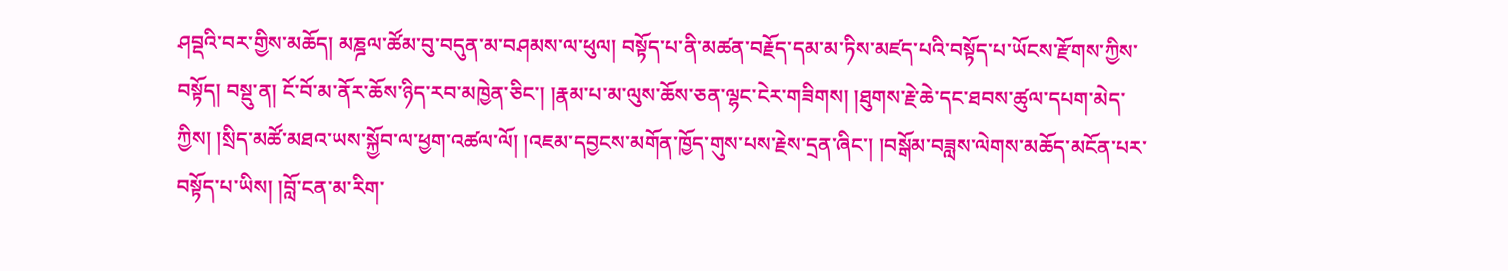ཤབྡའི་བར་གྱིས་མཆོད། མཎྜལ་ཚོམ་བུ་བདུན་མ་བཤམས་ལ་ཕུལ། བསྟོད་པ་ནི་མཚན་བརྗོད་དམ་མ་ཏིས་མཛད་པའི་བསྟོད་པ་ཡོངས་རྫོགས་ཀྱིས་བསྟོད། བསྡུ་ན། ངོ་བོ་མ་ནོར་ཆོས་ཉིད་རབ་མཁྱེན་ཅིང་། །རྣམ་པ་མ་ལུས་ཆོས་ཅན་ལྷང་ངེར་གཟིགས། །ཐུགས་རྗེ་ཆེ་དང་ཐབས་ཚུལ་དཔག་མེད་ཀྱིས། །སྲིད་མཚོ་མཐའ་ཡས་སྐྱོབ་ལ་ཕྱག་འཚལ་ལོ། །འཇམ་དབྱངས་མགོན་ཁྱོད་གུས་པས་རྗེས་དྲན་ཞིང་། །བསྒོམ་བཟླས་ལེགས་མཆོད་མངོན་པར་བསྟོད་པ་ཡིས། །བློ་ངན་མ་རིག་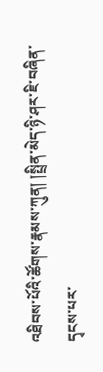འཐིབས་པོའི་ཚོགས་རྣམས་ཀུན། །སྤྲིན་མེད་ཉི་ཤར་ཇི་བཞིན་དྭངས་པར་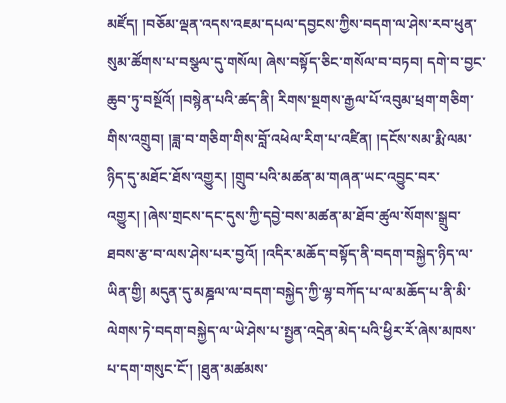མཛོད། །བཅོམ་ལྡན་འདས་འཇམ་དཔལ་དབྱངས་ཀྱིས་བདག་ལ་ཤེས་རབ་ཕུན་སུམ་ཚོགས་པ་བསྩལ་དུ་གསོལ། ཞེས་བསྟོད་ཅིང་གསོལ་བ་བཏབ། དགེ་བ་བྱང་ཆུབ་ཏུ་བསྔོའོ། །བསྙེན་པའི་ཚད་ནི། རིགས་སྔགས་རྒྱལ་པོ་འབུམ་ཕྲག་གཅིག་གིས་འགྲུབ། །ཟླ་བ་གཅིག་གིས་བློ་འཕེལ་རིག་པ་འཛིན། །དངོས་སམ་རྨི་ལམ་ཉིད་དུ་མཐོང་ཐོས་འགྱུར། །གྲུབ་པའི་མཚན་མ་གཞན་ཡང་འབྱུང་བར་འགྱུར། །ཞེས་གྲངས་དང་དུས་ཀྱི་དབྱེ་བས་མཚན་མ་ཐོབ་ཚུལ་སོགས་སྒྲུབ་ཐབས་རྩ་བ་ལས་ཤེས་པར་བྱའོ། །འདིར་མཆོད་བསྟོད་ནི་བདག་བསྐྱེད་ཉིད་ལ་ཡིན་གྱི། མདུན་དུ་མཎྜལ་ལ་བདག་བསྐྱེད་ཀྱི་ལྷ་བཀོད་པ་ལ་མཆོད་པ་ནི་མི་ལེགས་ཏེ་བདག་བསྐྱེད་ལ་ཡེ་ཤེས་པ་སྤྱན་འདྲེན་མེད་པའི་ཕྱིར་རོ་ཞེས་མཁས་པ་དག་གསུང་ངོ་། །ཐུན་མཚམས་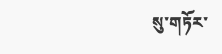སུ་གཏོར་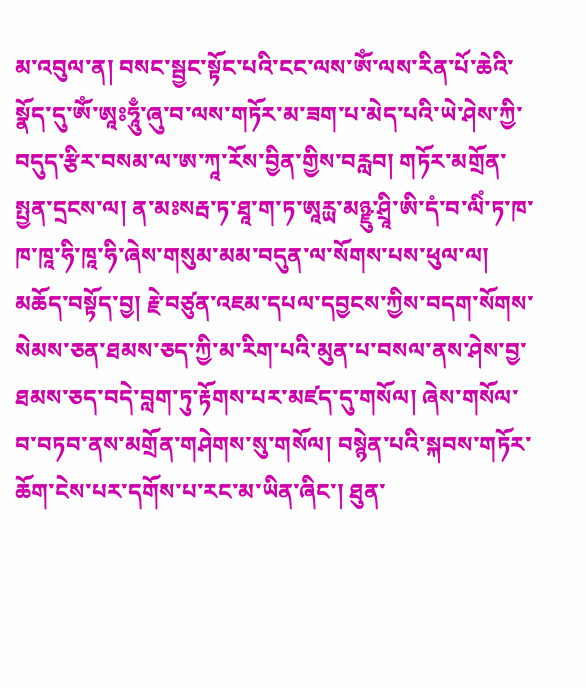མ་འབུལ་ན། བསང་སྦྱང་སྟོང་པའི་ངང་ལས་ཨོཾ་ལས་རིན་པོ་ཆེའི་སྣོད་དུ་ཨོཾ་ཨཱཿཧཱུྃ་ཞུ་བ་ལས་གཏོར་མ་ཟག་པ་མེད་པའི་ཡེ་ཤེས་ཀྱི་བདུད་རྩིར་བསམ་ལ་ཨ་ཀཱ་རོས་བྱིན་གྱིས་བརླབ། གཏོར་མགྲོན་སྤྱན་དྲངས་ལ། ན་མཿསརྦ་ཏ་ཐཱ་ག་ཏ་ཨཱརྻ་མཉྫུ་ཤྲཱི་ཨི་དཾ་བ་ལིཾ་ཏ་ཁ་ཁ་ཁཱ་ཧི་ཁཱ་ཧི་ཞེས་གསུམ་མམ་བདུན་ལ་སོགས་པས་ཕུལ་ལ། མཆོད་བསྟོད་བྱ། རྗེ་བཙུན་འཇམ་དཔལ་དབྱངས་ཀྱིས་བདག་སོགས་སེམས་ཅན་ཐམས་ཅད་ཀྱི་མ་རིག་པའི་མུན་པ་བསལ་ནས་ཤེས་བྱ་ཐམས་ཅད་བདེ་བླག་ཏུ་རྟོགས་པར་མཛད་དུ་གསོལ། ཞེས་གསོལ་བ་བཏབ་ནས་མགྲོན་གཤེགས་སུ་གསོལ། བསྙེན་པའི་སྐབས་གཏོར་ཆོག་ངེས་པར་དགོས་པ་རང་མ་ཡིན་ཞིང་། ཐུན་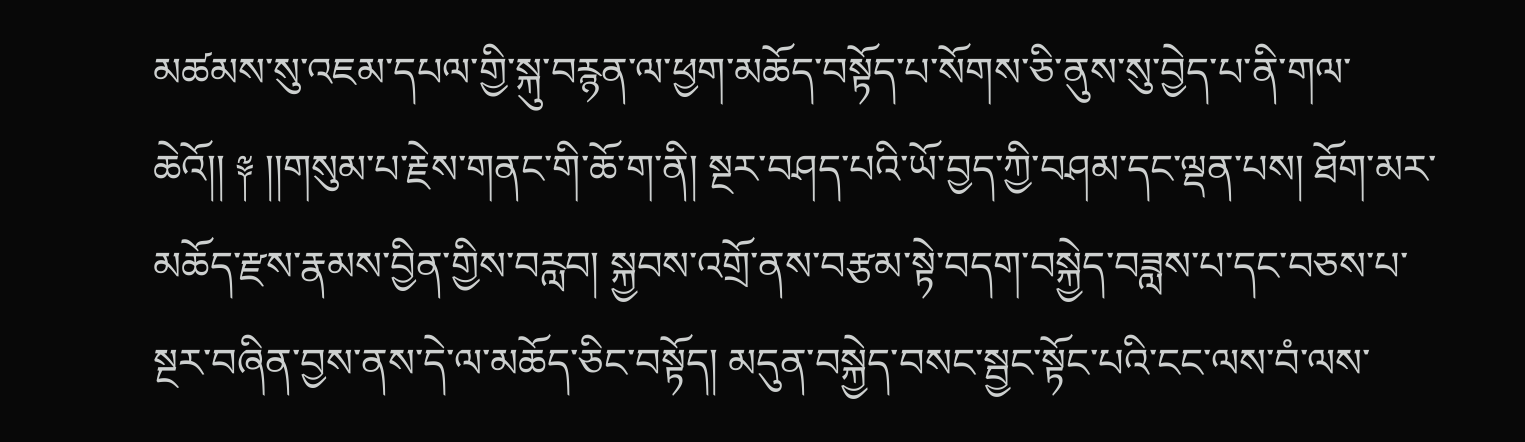མཚམས་སུ་འཇམ་དཔལ་གྱི་སྐུ་བརྙན་ལ་ཕྱག་མཆོད་བསྟོད་པ་སོགས་ཅི་ནུས་སུ་བྱེད་པ་ནི་གལ་ཆེའོ།། ༈ །།གསུམ་པ་རྗེས་གནང་གི་ཆོ་ག་ནི། སྔར་བཤད་པའི་ཡོ་བྱད་ཀྱི་བཤམ་དང་ལྡན་པས། ཐོག་མར་མཆོད་རྫས་རྣམས་བྱིན་གྱིས་བརླབ། སྐྱབས་འགྲོ་ནས་བརྩམ་སྟེ་བདག་བསྐྱེད་བཟླས་པ་དང་བཅས་པ་སྔར་བཞིན་བྱས་ནས་དེ་ལ་མཆོད་ཅིང་བསྟོད། མདུན་བསྐྱེད་བསང་སྦྱང་སྟོང་པའི་ངང་ལས་བཾ་ལས་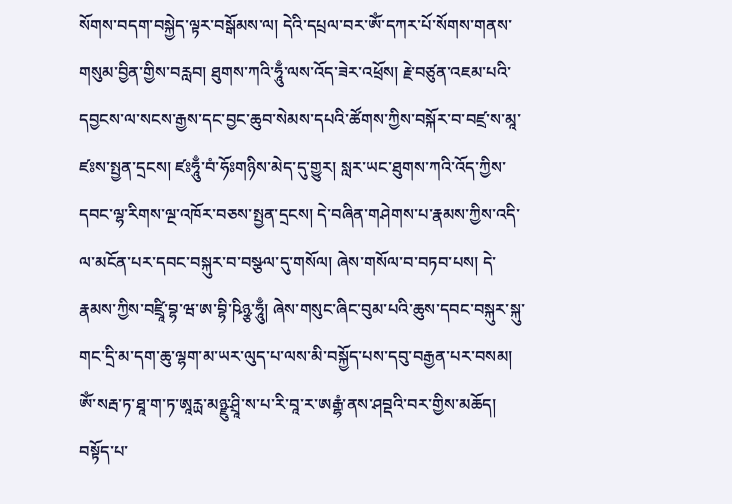སོགས་བདག་བསྐྱེད་ལྟར་བསྒོམས་ལ། དེའི་དཔྲལ་བར་ཨོཾ་དཀར་པོ་སོགས་གནས་གསུམ་བྱིན་གྱིས་བརླབ། ཐུགས་ཀའི་ཧཱུྃ་ལས་འོད་ཟེར་འཕྲོས། རྗེ་བཙུན་འཇམ་པའི་དབྱངས་ལ་སངས་རྒྱས་དང་བྱང་ཆུབ་སེམས་དཔའི་ཚོགས་ཀྱིས་བསྐོར་བ་བཛྲ་ས་མཱ་ཛཿས་སྤྱན་དྲངས། ཛཿཧཱུྃ་བཾ་ཧོཿགཉིས་མེད་དུ་གྱུར། སླར་ཡང་ཐུགས་ཀའི་འོད་ཀྱིས་དབང་ལྷ་རིགས་ལྔ་འཁོར་བཅས་སྤྱན་དྲངས། དེ་བཞིན་གཤེགས་པ་རྣམས་ཀྱིས་འདི་ལ་མངོན་པར་དབང་བསྐུར་བ་བསྩལ་དུ་གསོལ། ཞེས་གསོལ་བ་བཏབ་པས། དེ་རྣམས་ཀྱིས་བཛྲཱི་བྷ་ཝ་ཨ་བྷི་ཥིཉྩ་ཧཱུྃ། ཞེས་གསུང་ཞིང་བུམ་པའི་ཆུས་དབང་བསྐུར་སྐུ་གང་དྲི་མ་དག་ཆུ་ལྷག་མ་ཡར་ལུད་པ་ལས་མི་བསྐྱོད་པས་དབུ་བརྒྱན་པར་བསམ། ཨོཾ་སརྦ་ཏ་ཐཱ་ག་ཏ་ཨཱརྻ་མཉྫུ་ཤྲཱི་ས་པ་རི་བཱ་ར་ཨརྒྷཾ་ནས་ཤབྡའི་བར་གྱིས་མཆོད། བསྟོད་པ་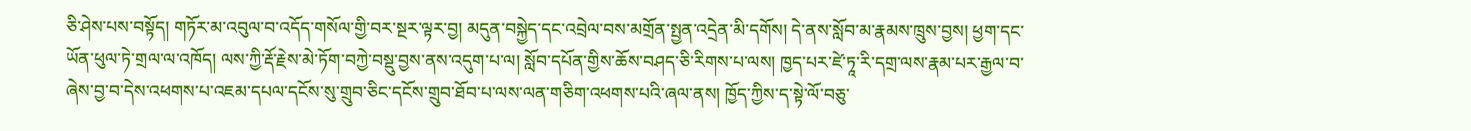ཅི་ཤེས་པས་བསྟོད། གཏོར་མ་འབུལ་བ་འདོད་གསོལ་གྱི་བར་སྔར་ལྟར་བྱ། མདུན་བསྐྱེད་དང་འབྲེལ་བས་མགྲོན་སྤྱན་འདྲེན་མི་དགོས། དེ་ནས་སློབ་མ་རྣམས་ཁྲུས་བྱས། ཕྱག་དང་ཡོན་ཕུལ་ཏེ་གྲལ་ལ་འཁོད། ལས་ཀྱི་རྡོ་རྗེས་མེ་ཏོག་བཀྱེ་བསྡུ་བྱས་ནས་འདུག་པ་ལ། སློབ་དཔོན་གྱིས་ཆོས་བཤད་ཅི་རིགས་པ་ལས། ཁྱད་པར་ཛེ་ཏཱ་རི་དགྲ་ལས་རྣམ་པར་རྒྱལ་བ་ཞེས་བྱ་བ་དེས་འཕགས་པ་འཇམ་དཔལ་དངོས་སུ་གྲུབ་ཅིང་དངོས་གྲུབ་ཐོབ་པ་ལས་ལན་གཅིག་འཕགས་པའི་ཞལ་ནས། ཁྱོད་ཀྱིས་ད་སྟེ་ལོ་བཅུ་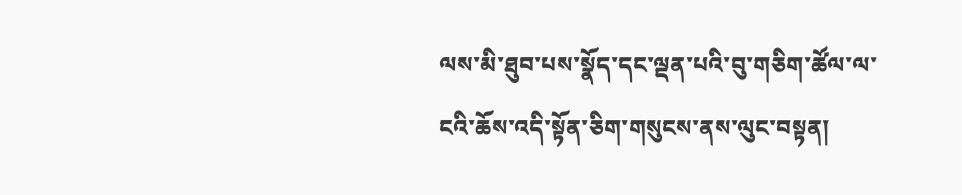ལས་མི་ཐུབ་པས་སྣོད་དང་ལྡན་པའི་བུ་གཅིག་ཚོལ་ལ་ངའི་ཆོས་འདི་སྟོན་ཅིག་གསུངས་ནས་ལུང་བསྟན།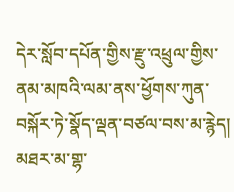དེར་སློབ་དཔོན་གྱིས་རྫུ་འཕྲུལ་གྱིས་ནམ་མཁའི་ལམ་ནས་ཕྱོགས་ཀུན་བསྐོར་ཏེ་སྣོད་ལྡན་བཙལ་བས་མ་རྙེད། མཐར་མ་གྷ་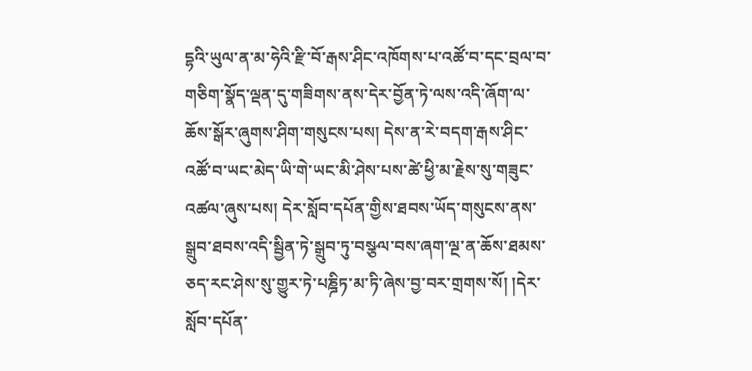དྷའི་ཡུལ་ན་མ་ཧེའི་རྫི་བོ་རྒས་ཤིང་འཁོགས་པ་འཚོ་བ་དང་བྲལ་བ་གཅིག་སྣོད་ལྡན་དུ་གཟིགས་ནས་དེར་བྱོན་ཏེ་ལས་འདི་ཞོག་ལ་ཆོས་སྒོར་ཞུགས་ཤིག་གསུངས་པས། དེས་ན་རེ་བདག་རྒས་ཤིང་འཚོ་བ་ཡང་མེད་ཡི་གེ་ཡང་མི་ཤེས་པས་ཚེ་ཕྱི་མ་རྗེས་སུ་གཟུང་འཚལ་ཞུས་པས། དེར་སློབ་དཔོན་གྱིས་ཐབས་ཡོད་གསུངས་ནས་སྒྲུབ་ཐབས་འདི་སྦྱིན་ཏེ་སྒྲུབ་ཏུ་བསྩལ་བས་ཞག་ལྔ་ན་ཆོས་ཐམས་ཅད་རང་ཤེས་སུ་གྱུར་ཏེ་པཎྜིཏ་མ་ཏི་ཞེས་བྱ་བར་གྲགས་སོ། །དེར་སློབ་དཔོན་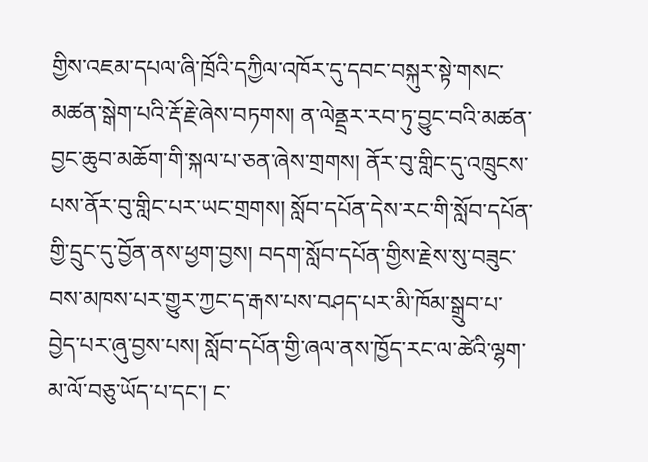གྱིས་འཇམ་དཔལ་ཞི་ཁྲོའི་དཀྱིལ་འཁོར་དུ་དབང་བསྐུར་སྟེ་གསང་མཚན་སྒེག་པའི་རྡོ་རྗེ་ཞེས་བཏགས། ན་ལེནྡྲར་རབ་ཏུ་བྱུང་བའི་མཚན་བྱང་ཆུབ་མཆོག་གི་སྐལ་པ་ཅན་ཞེས་གྲགས། ནོར་བུ་གླིང་དུ་འཁྲུངས་པས་ནོར་བུ་གླིང་པར་ཡང་གྲགས། སློབ་དཔོན་དེས་རང་གི་སློབ་དཔོན་གྱི་དྲུང་དུ་བྱོན་ནས་ཕྱག་བྱས། བདག་སློབ་དཔོན་གྱིས་རྗེས་སུ་བཟུང་བས་མཁས་པར་གྱུར་ཀྱང་ད་རྒས་པས་བཤད་པར་མི་ཁོམ་སྒྲུབ་པ་བྱེད་པར་ཞུ་བྱས་པས། སློབ་དཔོན་གྱི་ཞལ་ནས་ཁྱོད་རང་ལ་ཚེའི་ལྷག་མ་ལོ་བཅུ་ཡོད་པ་དང་། ང་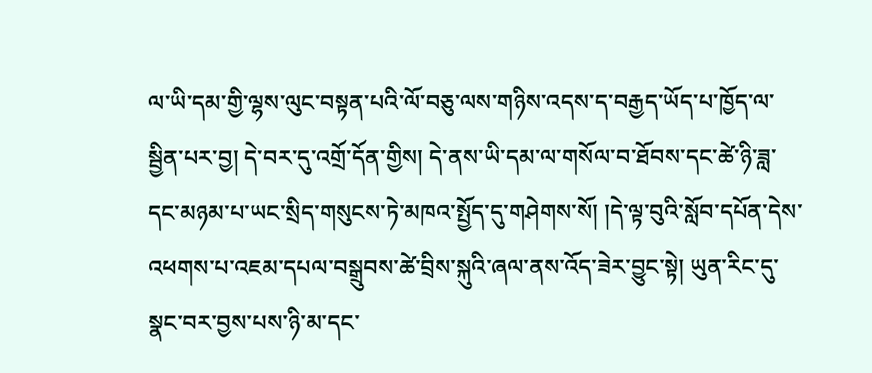ལ་ཡི་དམ་གྱི་ལྷས་ལུང་བསྟན་པའི་ལོ་བཅུ་ལས་གཉིས་འདས་ད་བརྒྱད་ཡོད་པ་ཁྱོད་ལ་སྦྱིན་པར་བྱ། དེ་བར་དུ་འགྲོ་དོན་གྱིས། དེ་ནས་ཡི་དམ་ལ་གསོལ་བ་ཐོབས་དང་ཚེ་ཉི་ཟླ་དང་མཉམ་པ་ཡང་སྲིད་གསུངས་ཏེ་མཁའ་སྤྱོད་དུ་གཤེགས་སོ། །དེ་ལྟ་བུའི་སློབ་དཔོན་དེས་འཕགས་པ་འཇམ་དཔལ་བསྒྲུབས་ཚེ་བྲིས་སྐུའི་ཞལ་ནས་འོད་ཟེར་བྱུང་སྟེ། ཡུན་རིང་དུ་སྣང་བར་བྱས་པས་ཉི་མ་དང་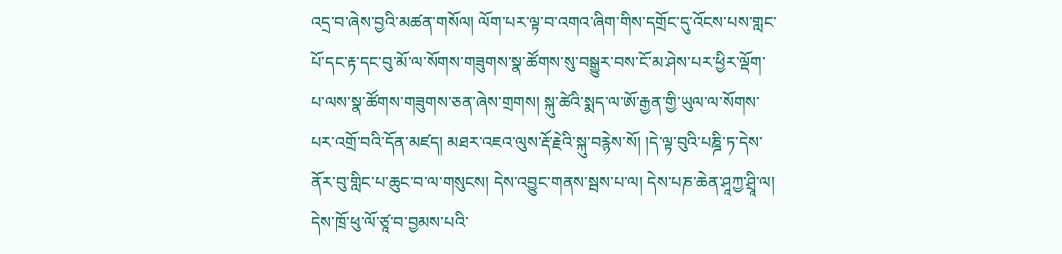འདྲ་བ་ཞེས་བྱའི་མཚན་གསོལ། ལོག་པར་ལྟ་བ་འགའ་ཞིག་གིས་དགྲོང་དུ་འོངས་པས་གླང་པོ་དང་རྟ་དང་བུ་མོ་ལ་སོགས་གཟུགས་སྣ་ཚོགས་སུ་བསྒྱུར་བས་ངོ་མ་ཤེས་པར་ཕྱིར་ལྡོག་པ་ལས་སྣ་ཚོགས་གཟུགས་ཅན་ཞེས་གྲགས། སྐུ་ཚེའི་སྨད་ལ་ཨོ་རྒྱན་གྱི་ཡུལ་ལ་སོགས་པར་འགྲོ་བའི་དོན་མཛད། མཐར་འཇའ་ལུས་རྡོ་རྗེའི་སྐུ་བརྙེས་སོ། །དེ་ལྟ་བུའི་པཎྜི་ཏ་དེས་ནོར་བུ་གླིང་པ་ཆུང་བ་ལ་གསུངས། དེས་འབྱུང་གནས་སྦས་པ་ལ། དེས་པཎ་ཆེན་ཤཱཀྱ་ཤྲཱི་ལ། དེས་ཁྲོ་ཕུ་ལོ་ཙཱ་བ་བྱམས་པའི་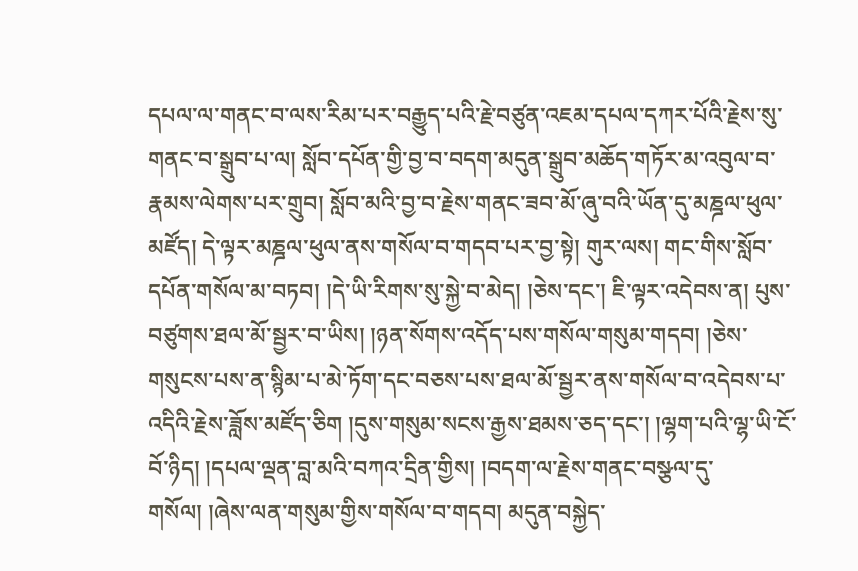དཔལ་ལ་གནང་བ་ལས་རིམ་པར་བརྒྱུད་པའི་རྗེ་བཙུན་འཇམ་དཔལ་དཀར་པོའི་རྗེས་སུ་གནང་བ་སྒྲུབ་པ་ལ། སློབ་དཔོན་གྱི་བྱ་བ་བདག་མདུན་སྒྲུབ་མཆོད་གཏོར་མ་འབུལ་བ་རྣམས་ལེགས་པར་གྲུབ། སློབ་མའི་བྱ་བ་རྗེས་གནང་ཟབ་མོ་ཞུ་བའི་ཡོན་དུ་མཎྜལ་ཕུལ་མཛོད། དེ་ལྟར་མཎྜལ་ཕུལ་ནས་གསོལ་བ་གདབ་པར་བྱ་སྟེ། གུར་ལས། གང་གིས་སློབ་དཔོན་གསོལ་མ་བཏབ། །དེ་ཡི་རིགས་སུ་སྐྱེ་བ་མེད། །ཅེས་དང་། ཇི་ལྟར་འདེབས་ན། པུས་བཙུགས་ཐལ་མོ་སྦྱར་བ་ཡིས། །ཉན་སོགས་འདོད་པས་གསོལ་གསུམ་གདབ། །ཅེས་གསུངས་པས་ན་སྙིམ་པ་མེ་ཏོག་དང་བཅས་པས་ཐལ་མོ་སྦྱར་ནས་གསོལ་བ་འདེབས་པ་འདིའི་རྗེས་ཟློས་མཛོད་ཅིག །དུས་གསུམ་སངས་རྒྱས་ཐམས་ཅད་དང་། །ལྷག་པའི་ལྷ་ཡི་ངོ་བོ་ཉིད། །དཔལ་ལྡན་བླ་མའི་བཀའ་དྲིན་གྱིས། །བདག་ལ་རྗེས་གནང་བསྩལ་དུ་གསོལ། །ཞེས་ལན་གསུམ་གྱིས་གསོལ་བ་གདབ། མདུན་བསྐྱེད་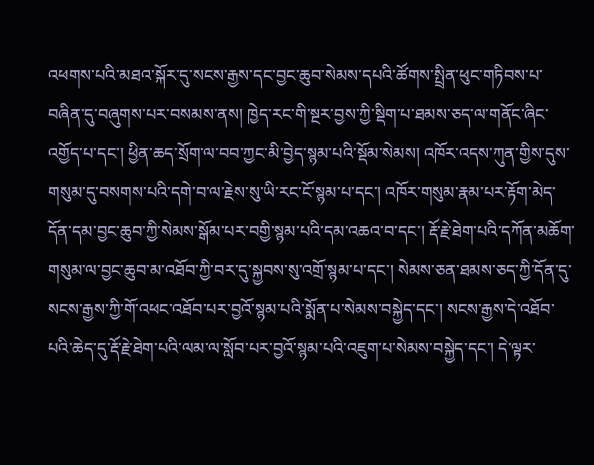འཕགས་པའི་མཐའ་སྐོར་དུ་སངས་རྒྱས་དང་བྱང་ཆུབ་སེམས་དཔའི་ཚོགས་སྤྲིན་ཕུང་གཏིབས་པ་བཞིན་དུ་བཞུགས་པར་བསམས་ནས། ཁྱེད་རང་གི་སྔར་བྱས་ཀྱི་སྡིག་པ་ཐམས་ཅད་ལ་གནོང་ཞིང་འགྱོད་པ་དང་། ཕྱིན་ཆད་སྲོག་ལ་བབ་ཀྱང་མི་བྱེད་སྙམ་པའི་སྡོམ་སེམས། འཁོར་འདས་ཀུན་གྱིས་དུས་གསུམ་དུ་བསགས་པའི་དགེ་བ་ལ་རྗེས་སུ་ཡི་རང་ངོ་སྙམ་པ་དང་། འཁོར་གསུམ་རྣམ་པར་རྟོག་མེད་དོན་དམ་བྱང་ཆུབ་ཀྱི་སེམས་སྒོམ་པར་བགྱི་སྙམ་པའི་དམ་འཆའ་བ་དང་། རྡོ་རྗེ་ཐེག་པའི་དཀོན་མཆོག་གསུམ་ལ་བྱང་ཆུབ་མ་འཐོབ་ཀྱི་བར་དུ་སྐྱབས་སུ་འགྲོ་སྙམ་པ་དང་། སེམས་ཅན་ཐམས་ཅད་ཀྱི་དོན་དུ་སངས་རྒྱས་ཀྱི་གོ་འཕང་འཐོབ་པར་བྱའོ་སྙམ་པའི་སྨོན་པ་སེམས་བསྐྱེད་དང་། སངས་རྒྱས་དེ་འཐོབ་པའི་ཆེད་དུ་རྡོ་རྗེ་ཐེག་པའི་ལམ་ལ་སློབ་པར་བྱའོ་སྙམ་པའི་འཇུག་པ་སེམས་བསྐྱེད་དང་། དེ་ལྟར་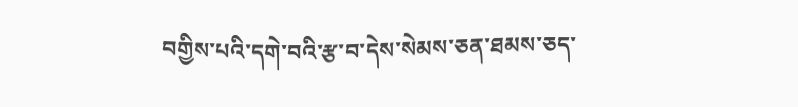བགྱིས་པའི་དགེ་བའི་རྩ་བ་དེས་སེམས་ཅན་ཐམས་ཅད་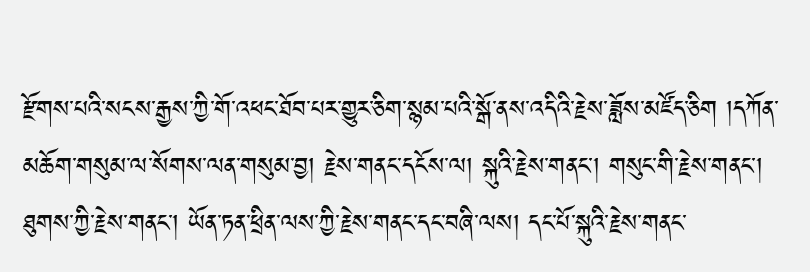རྫོགས་པའི་སངས་རྒྱས་ཀྱི་གོ་འཕང་ཐོབ་པར་གྱུར་ཅིག་སྙམ་པའི་སྒོ་ནས་འདིའི་རྗེས་ཟློས་མཛོད་ཅིག །དཀོན་མཆོག་གསུམ་ལ་སོགས་ལན་གསུམ་བྱ། རྗེས་གནང་དངོས་ལ། སྐུའི་རྗེས་གནང་། གསུང་གི་རྗེས་གནང་། ཐུགས་ཀྱི་རྗེས་གནང་། ཡོན་ཏན་ཕྲིན་ལས་ཀྱི་རྗེས་གནང་དང་བཞི་ལས། དང་པོ་སྐུའི་རྗེས་གནང་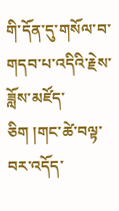གི་དོན་དུ་གསོལ་བ་གདབ་པ་འདིའི་རྗེས་ཟློས་མཛོད་ཅིག །གང་ཚེ་བལྟ་བར་འདོད་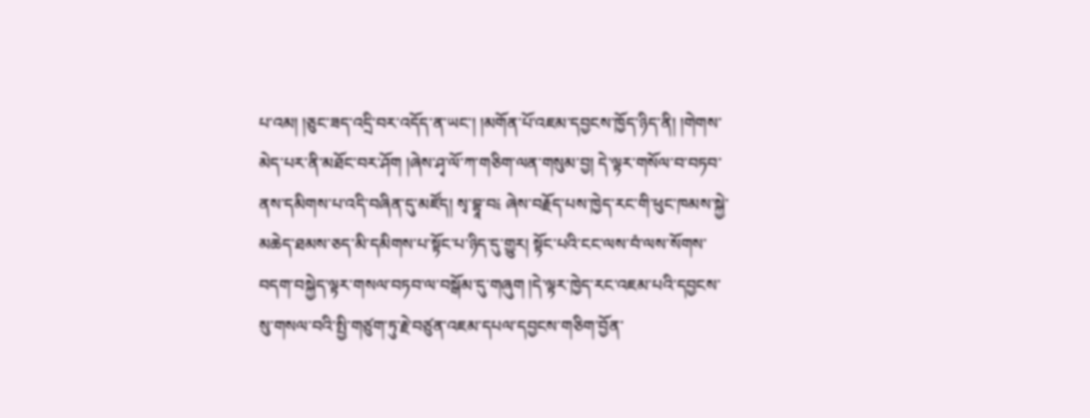པ་འམ། །ཅུང་ཟད་འདྲི་བར་འདོད་ན་ཡང་། །མགོན་པོ་འཇམ་དབྱངས་ཁྱོད་ཉིད་ནི། །གེགས་མེད་པར་ནི་མཐོང་བར་ཤོག །ཞེས་ཤྭ་ལོ་ཀ་གཅིག་ལན་གསུམ་བྱ། དེ་ལྟར་གསོལ་བ་བཏབ་ནས་དམིགས་པ་འདི་བཞིན་དུ་མཛོད། སྭ་བྷཱ་བ༴ ཞེས་བརྗོད་པས་ཁྱེད་རང་གི་ཕུང་ཁམས་སྐྱེ་མཆེད་ཐམས་ཅད་མི་དམིགས་པ་སྟོང་པ་ཉིད་དུ་གྱུར། སྟོང་པའི་ངང་ལས་བཾ་ལས་སོགས་བདག་བསྐྱེད་ལྟར་གསལ་བཏབ་ལ་བསྒོམ་དུ་གཞུག །དེ་ལྟར་ཁྱེད་རང་འཇམ་པའི་དབྱངས་སུ་གསལ་བའི་སྤྱི་གཙུག་ཏུ་རྗེ་བཙུན་འཇམ་དཔལ་དབྱངས་གཅིག་བྱོན་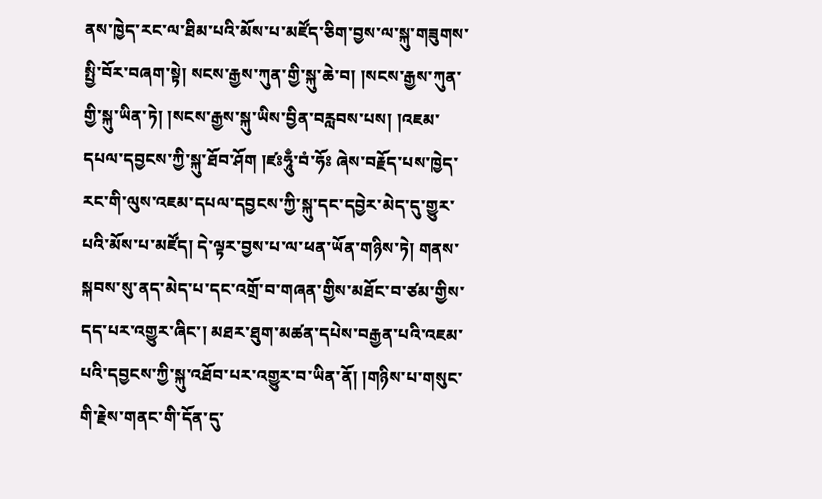ནས་ཁྱེད་རང་ལ་ཐིམ་པའི་མོས་པ་མཛོད་ཅིག་བྱས་ལ་སྐུ་གཟུགས་སྤྱི་བོར་བཞག་སྟེ། སངས་རྒྱས་ཀུན་གྱི་སྐུ་ཆེ་བ། །སངས་རྒྱས་ཀུན་གྱི་སྐུ་ཡིན་ཏེ། །སངས་རྒྱས་སྐུ་ཡིས་བྱིན་བརླབས་པས། །འཇམ་དཔལ་དབྱངས་ཀྱི་སྐུ་ཐོབ་ཤོག །ཛཿཧཱུྃ་བཾ་ཧོཿ ཞེས་བརྗོད་པས་ཁྱེད་རང་གི་ལུས་འཇམ་དཔལ་དབྱངས་ཀྱི་སྐུ་དང་དབྱེར་མེད་དུ་གྱུར་པའི་མོས་པ་མཛོད། དེ་ལྟར་བྱས་པ་ལ་ཕན་ཡོན་གཉིས་ཏེ། གནས་སྐབས་སུ་ནད་མེད་པ་དང་འགྲོ་བ་གཞན་གྱིས་མཐོང་བ་ཙམ་གྱིས་དད་པར་འགྱུར་ཞིང་། མཐར་ཐུག་མཚན་དཔེས་བརྒྱན་པའི་འཇམ་པའི་དབྱངས་ཀྱི་སྐུ་འཐོབ་པར་འགྱུར་བ་ཡིན་ནོ། །གཉིས་པ་གསུང་གི་རྗེས་གནང་གི་དོན་དུ་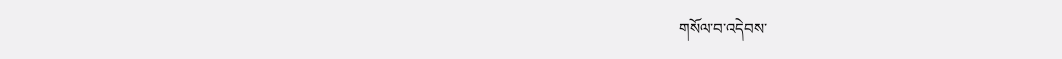གསོལ་བ་འདེབས་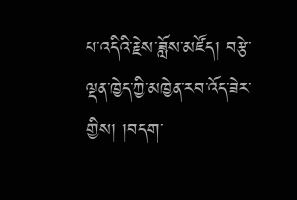པ་འདིའི་རྗེས་ཟློས་མཛོད། བརྩེ་ལྡན་ཁྱེད་ཀྱི་མཁྱེན་རབ་འོད་ཟེར་གྱིས། །བདག་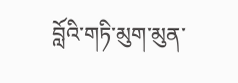བློའི་གཏི་མུག་མུན་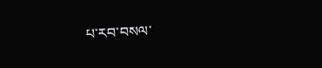པ་རབ་བསལ་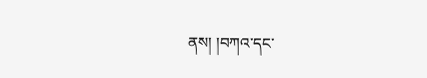ནས། །བཀའ་དང་